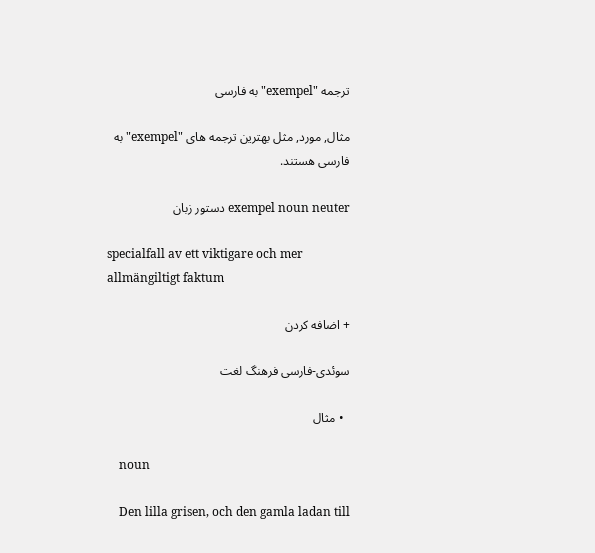ترجمه "exempel" به فارسی

مثال, مورد, مثل بهترین ترجمه های "exempel" به فارسی هستند.

exempel noun neuter دستور زبان

specialfall av ett viktigare och mer allmängiltigt faktum

+ اضافه کردن

سوئدی-فارسی فرهنگ لغت

  • مثال

    noun

    Den lilla grisen, och den gamla ladan till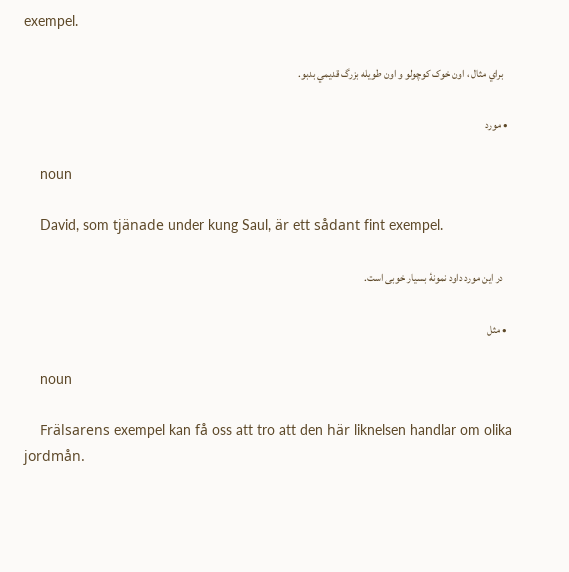exempel.

    براي مثال ، اون خوک کوچولو و اون طويله بزرگ قديمي بدبو.

  • مورد

    noun

    David, som tjänade under kung Saul, är ett sådant fint exempel.

    در این مورد داود نمونهٔ بسیار خوبی است.

  • مثل

    noun

    Frälsarens exempel kan få oss att tro att den här liknelsen handlar om olika jordmån.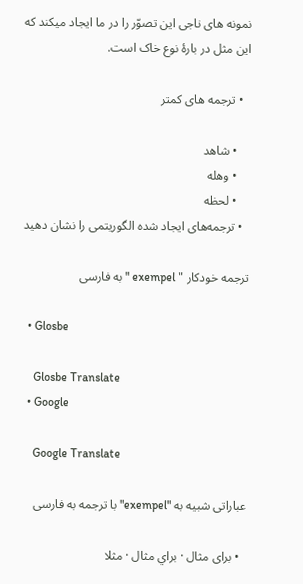نمونه های ناجی این تصوّر را در ما ایجاد میکند که این مثل در بارۀ نوع خاک است.

  • ترجمه های کمتر

    • شاهد
    • وهله
    • لحظه
  • ترجمه‌های ایجاد شده الگوریتمی را نشان دهید

ترجمه خودکار " exempel " به فارسی

  • Glosbe

    Glosbe Translate
  • Google

    Google Translate

عباراتی شبیه به "exempel" با ترجمه به فارسی

  • براى مثال · براي مثال · مثلا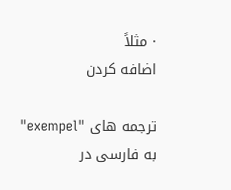· مثلاً
اضافه کردن

ترجمه های "exempel" به فارسی در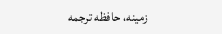زمینه، حافظه ترجمه